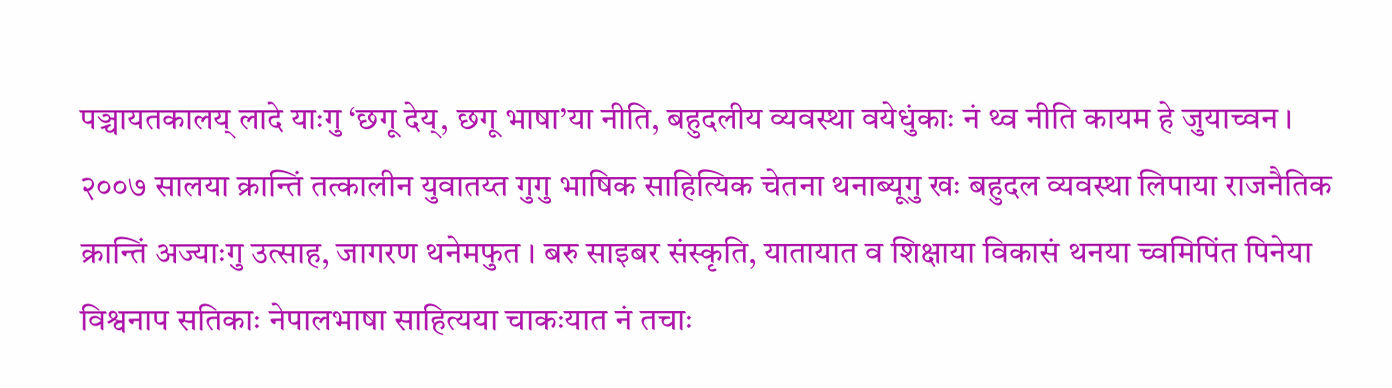पञ्चायतकालय् लादे याःगु ‘छगू देय्, छगू भाषा’या नीति, बहुदलीय व्यवस्था वयेधुंकाः नं थ्व नीति कायम हे जुयाच्वन । २००७ सालया क्रान्तिं तत्कालीन युवातय्त गुगु भाषिक साहित्यिक चेतना थनाब्यूगु खः बहुदल व्यवस्था लिपाया राजनैतिक क्रान्तिं अज्याःगु उत्साह, जागरण थनेमफुत । बरु साइबर संस्कृति, यातायात व शिक्षाया विकासं थनया च्वमिपिंत पिनेया विश्वनाप सतिकाः नेपालभाषा साहित्यया चाकःयात नं तचाः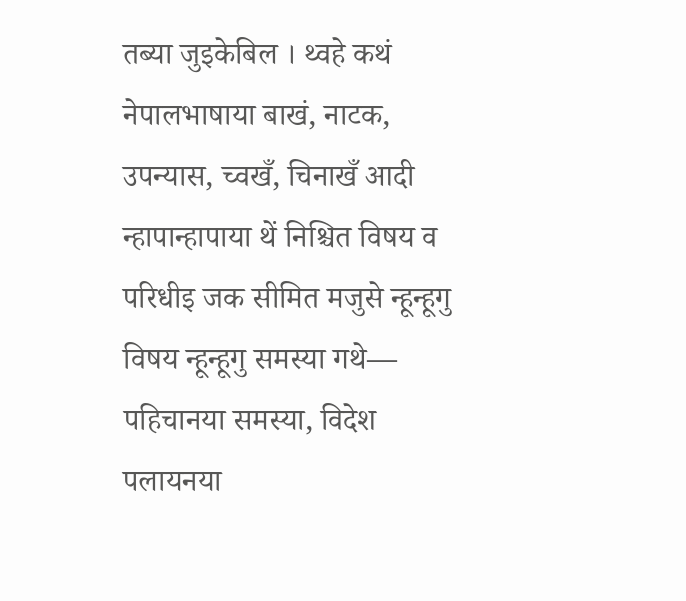तब्या जुइकेबिल । थ्वहे कथं नेपालभाषाया बाखं, नाटक, उपन्यास, च्वखँ, चिनाखँ आदी न्हापान्हापाया थें निश्चित विषय व परिधीइ जक सीमित मजुसे न्हून्हूगु विषय न्हून्हूगु समस्या गथे— पहिचानया समस्या, विदेश पलायनया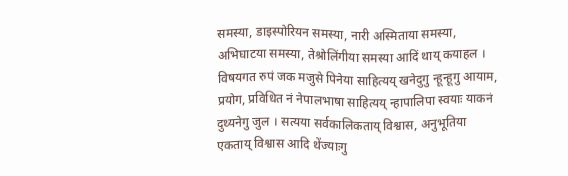समस्या, डाइस्पोरियन समस्या, नारी अस्मिताया समस्या, अभिघाटया समस्या, तेश्रोलिंगीया समस्या आदिं थाय् कयाहल । विषयगत रुपं जक मजुसे पिनेया साहित्यय् खनेदुगु न्हून्हूगु आयाम, प्रयोग, प्रविधित नं नेपालभाषा साहित्यय् न्हापालिपा स्वयाः याकनं दुथ्यनेगु जुल । सत्यया सर्वकालिकताय् विश्वास, अनुभूतिया एकताय् विश्वास आदि थेंज्याःगु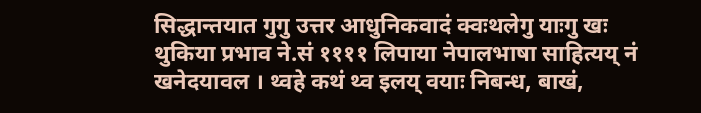सिद्धान्तयात गुगु उत्तर आधुनिकवादं क्वःथलेगु याःगु खः थुकिया प्रभाव ने.सं ११११ लिपाया नेपालभाषा साहित्यय् नं खनेदयावल । थ्वहे कथं थ्व इलय् वयाः निबन्ध, बाखं,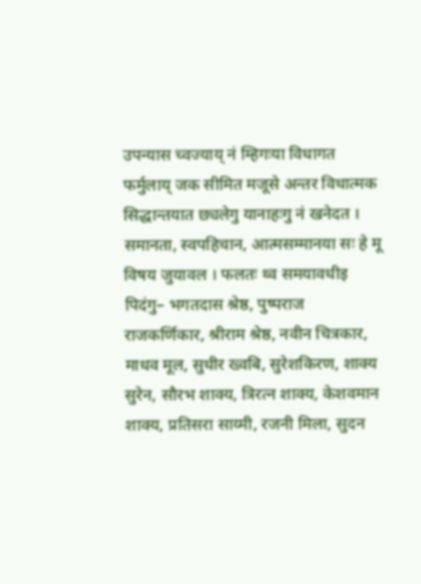उपन्यास च्वज्याय् नं म्हिगःया विधागत फर्मुलाय् जक सीमित मजूसे अन्तर विधात्मक सिद्धान्तयात छ्यलेगु यानाहःगु नं खनेदत । समानता, स्वपहिचान, आत्मसम्मानया सः हे मू विषय जुयावल । फलतः थ्व समयावधीइ पिदंगु– भगतदास श्रेष्ठ, पुष्पराज राजकर्णिकार, श्रीराम श्रेष्ठ, नवीन चित्रकार, माधव मूल, सुधीर ख्वबि, सुरेशकिरण, शाक्य सुरेन, सौरभ शाक्य, त्रिरत्न शाक्य, केशवमान शाक्य, प्रतिसरा साय्मी, रजनी मिला, सुदन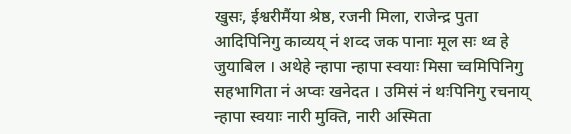खुसः, ईश्वरीमैंया श्रेष्ठ, रजनी मिला, राजेन्द्र पुता आदिपिनिगु काव्यय् नं शव्द जक पानाः मूल सः थ्व हे जुयाबिल । अथेहे न्हापा न्हापा स्वयाः मिसा च्वमिपिनिगु सहभागिता नं अप्वः खनेदत । उमिसं नं थःपिनिगु रचनाय् न्हापा स्वयाः नारी मुक्ति, नारी अस्मिता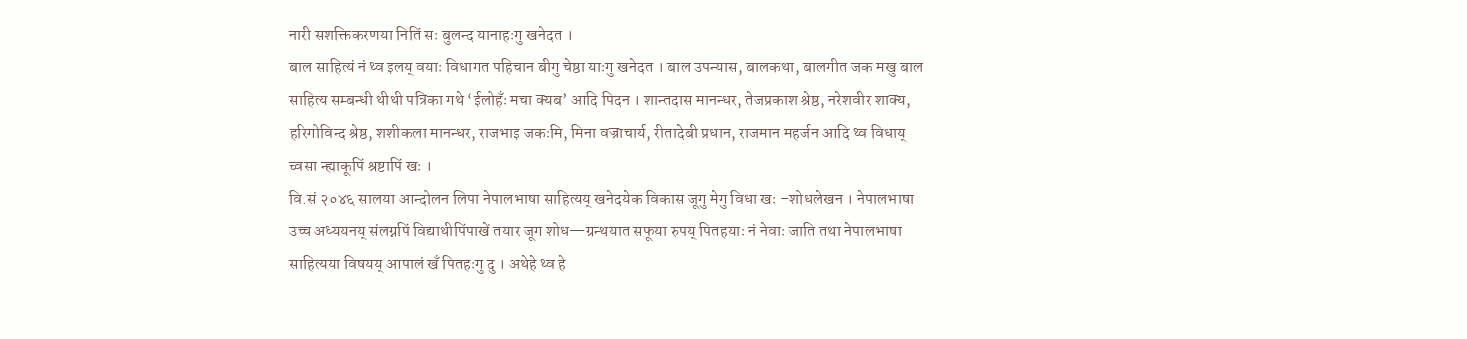नारी सशक्तिकरणया नितिं सः बुलन्द यानाहःगु खनेदत ।
बाल साहित्यं नं थ्व इलय् वयाः विधागत पहिचान बीगु चेष्ठा याःगु खनेदत । बाल उपन्यास, बालकथा, बालगीत जक मखु बाल साहित्य सम्बन्धी थीथी पत्रिका गथे ‘ईलोहँः मचा क्यब’ आदि पिदन । शान्तदास मानन्धर, तेजप्रकाश श्रेष्ठ, नरेशवीर शाक्य, हरिगोविन्द श्रेष्ठ, शशीकला मानन्धर, राजभाइ जकःमि, मिना वज्राचार्य, रीतादेबी प्रधान, राजमान महर्जन आदि थ्व विधाय् च्वसा न्ह्याकूपिं श्रष्टापिं खः ।
वि.सं २०४६ सालया आन्दोलन लिपा नेपालभाषा साहित्यय् खनेदयेक विकास जूगु मेगु विधा खः –शोधलेखन । नेपालभाषा उच्च अध्ययनय् संलग्नपिं विद्याथीपिंपाखें तयार जूग शोध—ग्रन्थयात सफूया रुपय् पितहयाः नं नेवाः जाति तथा नेपालभाषा साहित्यया विषयय् आपालं खँ पितहःगु दु । अथेहे थ्व हे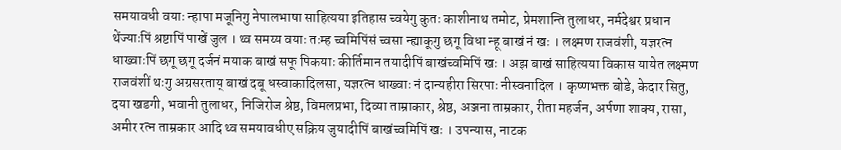समयावधी वयाः न्हापा मजूनिगु नेपालभाषा साहित्यया इतिहास च्वयेगु कुतः काशीनाथ तमोट, प्रेमशान्ति तुलाधर, नर्मदेश्वर प्रधान थेंज्याःपिं श्रष्टापिं पाखें जुल । थ्व समय्य वयाः तःम्ह च्वमिपिंसं च्वसा न्ह्याकूगु छगू विधा न्हू बाखं नं खः । लक्ष्मण राजवंशी, यज्ञरत्न धाख्वाःपिं छगू छगू दर्जनं मयाक बाखं सफू पिकयाः कीर्तिमान तयादीपिं बाखंच्वमिपिं खः । अझ बाखं साहित्यया विकास यायेत लक्ष्मण राजवंशीं थःगु अग्रसरताय् बाखं दबू धस्वाकादिलसा, यज्ञरत्न धाख्वाः नं दान्यहीरा सिरपाः नीस्वनादिल । कृष्णभक्त बोडे, केदार सितु, दया खडगी, भवानी तुलाधर, निजिरोज श्रेष्ठ, विमलप्रभा, दिव्या ताम्राकार, श्रेष्ठ, अञ्जना ताम्रकार, रीता महर्जन, अर्पणा शाक्य, रासा, अमीर रत्न ताम्रकार आदि थ्व समयावधीए सक्रिय जुयादीपिं बाखंच्वमिपिं खः । उपन्यास, नाटक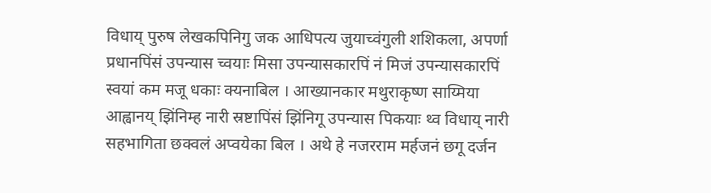विधाय् पुरुष लेखकपिनिगु जक आधिपत्य जुयाच्वंगुली शशिकला, अपर्णा प्रधानपिंसं उपन्यास च्वयाः मिसा उपन्यासकारपिं नं मिजं उपन्यासकारपिं स्वयां कम मजू धकाः क्यनाबिल । आख्यानकार मथुराकृष्ण साय्मिया आह्वानय् झिंनिम्ह नारी स्रष्टापिंसं झिंनिगू उपन्यास पिकयाः थ्व विधाय् नारी सहभागिता छक्वलं अप्वयेका बिल । अथे हे नजरराम मर्हजनं छगू दर्जन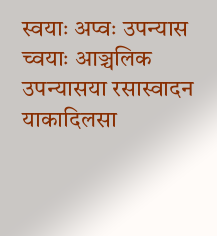स्वयाः अप्वः उपन्यास च्वयाः आञ्चलिक उपन्यासया रसास्वादन याकादिलसा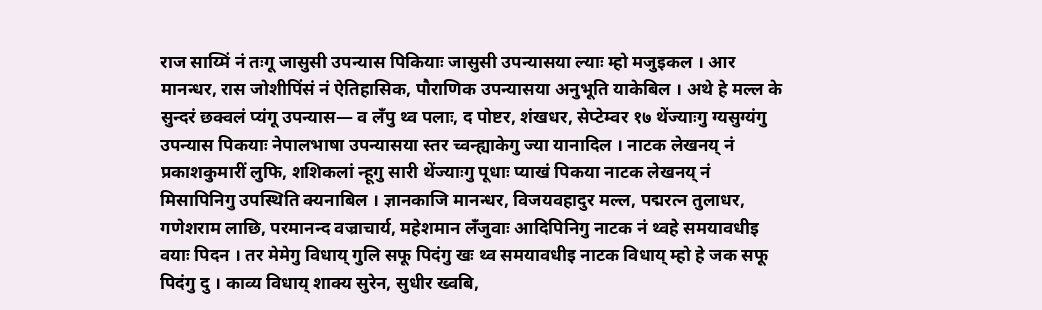राज साय्मिं नं तःगू जासुसी उपन्यास पिकियाः जासुसी उपन्यासया ल्याः म्हो मजुइकल । आर मानन्धर, रास जोशीपिंसं नं ऐतिहासिक, पौराणिक उपन्यासया अनुभूति याकेबिल । अथे हे मल्ल के सुन्दरं छक्वलं प्यंगू उपन्यास— व लँपु थ्व पलाः, द पोष्टर, शंखधर, सेप्टेम्वर १७ थेंज्याःगु ग्यसुग्यंगु उपन्यास पिकयाः नेपालभाषा उपन्यासया स्तर च्वन्ह्याकेगु ज्या यानादिल । नाटक लेखनय् नं प्रकाशकुमारीं लुफि, शशिकलां न्हूगु सारी थेंज्याःगु पूधाः प्याखं पिकया नाटक लेखनय् नं मिसापिनिगु उपस्थिति क्यनाबिल । ज्ञानकाजि मानन्धर, विजयवहादुर मल्ल, पद्मरत्न तुलाधर, गणेशराम लाछि, परमानन्द वज्राचार्य, महेशमान लँजुवाः आदिपिनिगु नाटक नं थ्वहे समयावधीइ वयाः पिदन । तर मेमेगु विधाय् गुलि सफू पिदंगु खः थ्व समयावधीइ नाटक विधाय् म्हो हे जक सफू पिदंगु दु । काव्य विधाय् शाक्य सुरेन, सुधीर ख्वबि,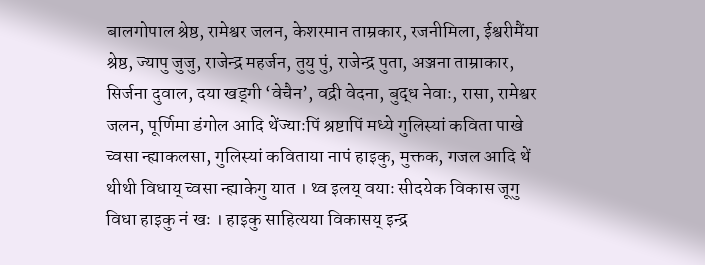बालगोपाल श्रेष्ठ, रामेश्वर जलन, केशरमान ताम्रकार, रजनीमिला, ईश्वरीमैंया श्रेष्ठ, ज्यापु जुजु, राजेन्द्र महर्जन, तुयु पुं, राजेन्द्र पुता, अञ्जना ताम्राकार, सिर्जना दुवाल, दया खड्गी ‘वेचैन’, वद्री वेदना, बुद्ध नेवाः, रासा, रामेश्वर जलन, पूर्णिमा डंगोल आदि थेंज्याःपिं श्रष्टापिं मध्ये गुलिस्यां कविता पाखे च्वसा न्ह्याकलसा, गुलिस्यां कविताया नापं हाइकु, मुक्तक, गजल आदि थें थीथी विधाय् च्वसा न्ह्याकेगु यात । थ्व इलय् वयाः सीदयेक विकास जूगु विधा हाइकु नं खः । हाइकु साहित्यया विकासय् इन्द्र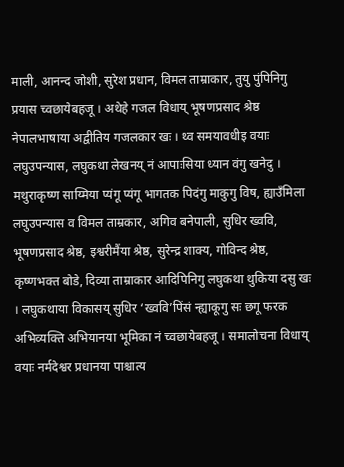माली, आनन्द जोशी, सुरेश प्रधान, विमल ताम्राकार, तुयु पुंपिनिगु प्रयास च्वछायेबहजू । अथेहे गजल विधाय् भूषणप्रसाद श्रेष्ठ नेपालभाषाया अद्वीतिय गजलकार खः । थ्व समयावधीइ वयाः लघुउपन्यास, लघुकथा लेखनय् नं आपाःसिया ध्यान वंगु खनेदु । मथुराकृष्ण साय्मिया प्यंगू प्यंगू भागतक पिदंगु माकुगु विष, ह्याउँमिला लघुउपन्यास व विमल ताम्रकार, अगिव बनेपाली, सुधिर ख्ववि, भूषणप्रसाद श्रेष्ठ, इश्वरीमैंया श्रेष्ठ, सुरेन्द्र शाक्य, गोविन्द श्रेष्ठ, कृष्णभक्त बोडे, दिव्या ताम्राकार आदिपिनिगु लघुकथा थुकिया दसु खः । लघुकथाया विकासय् सुधिर ‘ख्ववि’पिंसं न्ह्याकूगु सः छगू फरक अभिव्यक्ति अभियानया भूमिका नं च्वछायेबहजू । समालोचना विधाय् वयाः नर्मदेश्वर प्रधानया पाश्चात्य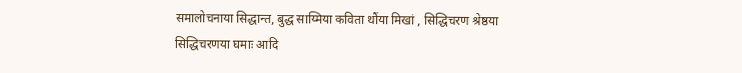समालोचनाया सिद्धान्त, बुद्ध साय्मिया कविता थौंया मिखां , सिद्धिचरण श्रेष्ठया सिद्धिचरणया घमाः आदि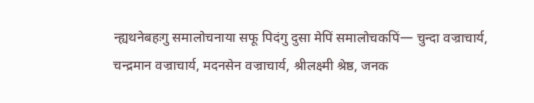न्ह्यथनेबहःगु समालोचनाया सफू पिदंगु दुसा मेपिं समालोचकपिं— चुन्दा वज्राचार्य, चन्द्रमान वज्राचार्य, मदनसेन वज्राचार्य, श्रीलक्ष्मी श्रेष्ठ, जनक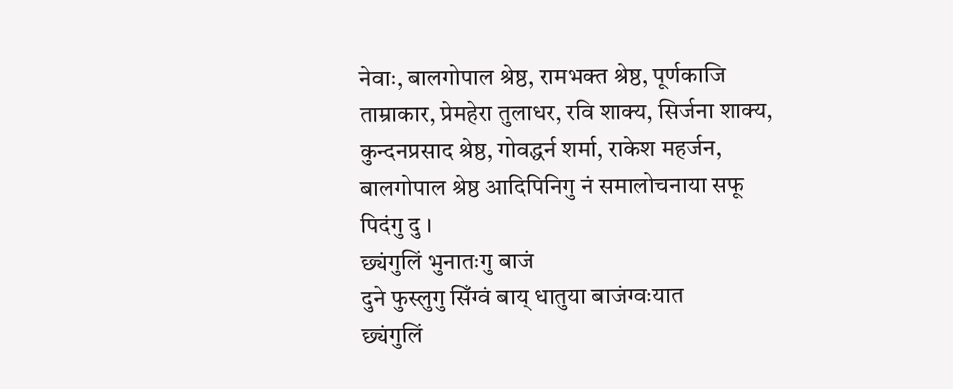नेवाः, बालगोपाल श्रेष्ठ, रामभक्त श्रेष्ठ, पूर्णकाजि ताम्राकार, प्रेमहेरा तुलाधर, रवि शाक्य, सिर्जना शाक्य, कुन्दनप्रसाद श्रेष्ठ, गोवद्धर्न शर्मा, राकेश महर्जन, बालगोपाल श्रेष्ठ आदिपिनिगु नं समालोचनाया सफू पिदंगु दु ।
छ्यंगुलिं भुनातःगु बाजं
दुने फुस्लुगु सिँग्वं बाय् धातुया बाजंग्वःयात
छ्यंगुलिं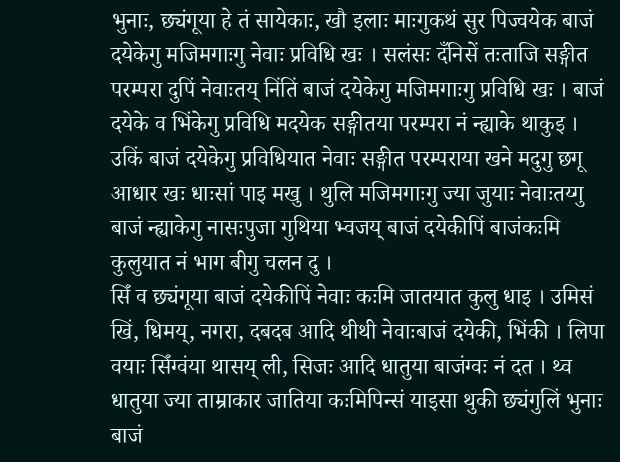भुनाः, छ्यंगूया हे तं सायेकाः, खौ इलाः माःगुकथं सुर पिज्वयेक बाजं दयेकेगु मजिमगाःगु नेवाः प्रविधि खः । सलंसः दँनिसें तःताजि सङ्गीत परम्परा दुपिं नेवाःतय् निंतिं बाजं दयेकेगु मजिमगाःगु प्रविधि खः । बाजं दयेके व भिंकेगु प्रविधि मदयेक सङ्गीतया परम्परा नं न्ह्याके थाकुइ । उकिं बाजं दयेकेगु प्रविधियात नेवाः सङ्गीत परम्पराया खने मदुगु छगू आधार खः धाःसां पाइ मखु । थुलि मजिमगाःगु ज्या जुयाः नेवाःतय्गु बाजं न्ह्याकेगु नासःपुजा गुथिया भ्वजय् बाजं दयेकीपिं बाजंकःमि कुलुयात नं भाग बीगु चलन दु ।
सिँ व छ्यंगूया बाजं दयेकीपिं नेवाः कःमि जातयात कुलु धाइ । उमिसं खिं, धिमय्, नगरा, दबदब आदि थीथी नेवाःबाजं दयेकी, भिंकी । लिपा वयाः सिँग्वंया थासय् ली, सिजः आदि धातुया बाजंग्वः नं दत । थ्व धातुया ज्या ताम्राकार जातिया कःमिपिन्सं याइसा थुकी छ्यंगुलिं भुनाः बाजं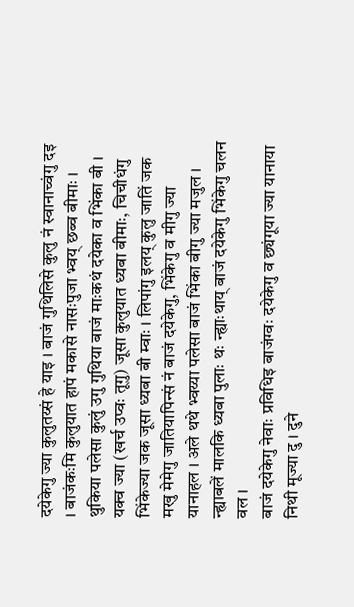दयेकेगु ज्या कुलुतय्सं हे याइ । बाजं गुथिलिसे कुलु नं स्वानाच्वंगु दइ । बाजंकःमि कुलुयात हापं मकासे नासःपुजा भ्वय् छब्व बीमाः । थुकिया पलेसा कुलुं उगु गुथिया बाजं माःकथं दयेका व भिंका बी । यक्व ज्या (खर्च उप्वः तूगु) जूसा कुलुयात ध्यबा बीमाः, चिचीधंगु भिंकेज्या जक जूसा ध्यबा बी म्वाः । लिपांगु इलय् कुलु जातिं जक मखु मेमेगु जातियापिन्सं नं बाजं दयेकेगु, भिंकेगु व मीगु ज्या यानाहल । अले थथे भ्वय्या पलेसा बाजं भिंका बीगु ज्या मजुल । न्ह्याबलें मालकि ध्यबा पुलाः थः न्ह्याःथाय् बाजं दयेकेगु भिंकेगु चलन वल ।
बाजं दयेकेगु नेवाः प्रविधिइ बाजंग्वः दयेकेगु व छ्यंगूया ज्या यानाया निथी मूज्या दु । दुने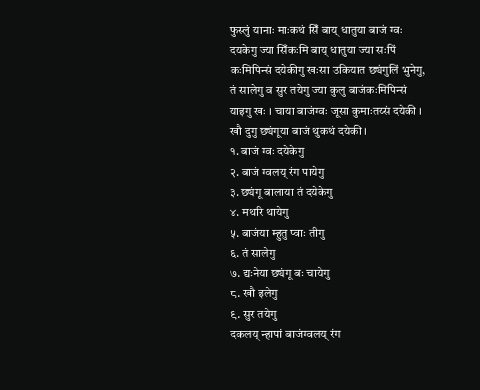फुस्लुं यानाः माःकथं सिँ बाय् धातुया बाजं ग्वः दयकेगु ज्या सिँकःमि बाय् धातुया ज्या सःपिं कःमिपिन्सं दयेकीगु खःसा उकियात छ्यंगुलिं भुनेगु, तं सालेगु व सुर तयेगु ज्या कुलु बाजंकःमिपिन्सं याइगु खः । चाया बाजंग्वः जूसा कुमाःतय्सं दयेकी ।
खौ दुगु छ्यंगूया बाजं थुकथं दयेकी ।
१. बाजं ग्वः दयेकेगु
२. बाजं ग्वलय् रंग पायेगु
३. छ्यंगू बालाया तं दयेकेगु
४. मथरि थायेगु
५. बाजंया म्हुतु प्वाः तीगु
६. तं सालेगु
७. द्यःनेया छ्यंगू बः चायेगु
८. खौ इलेगु
९. सुर तयेगु
दकलय् न्हापां बाजंग्वलय् रंग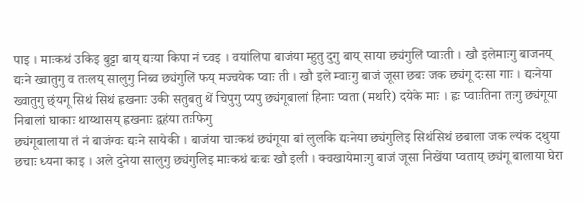पाइ । माःकथं उकिइ बुट्टा बाय् द्यःया किपा नं च्वइ । वयांलिपा बाजंया म्हुतु दुगु बाय् साया छ्यंगुलिं प्वाःती । खौ इलेमाःगु बाजनय् द्यःने ख्वातुगु व तःलय् सालुगु निब्व छ्यंगुलिं फय् मज्वयेक प्वाः ती । खौ इले म्वाःगु बाजं जूसा छबः जक छ्यंगू दःसा गाः । द्यःनेया ख्वातुगु छ्ंयगू सिथं सिथं ह्वखनाः उकी सतुबतु थें चिपुगु प्यपु छ्यंगूबालां हिनाः प्वता (मथरि) दयेके माः । ह्वः प्वाःतिना तःगु छ्यंगूया निबालां घाकाः थाय्थासय् ह्वखनाः द्वहंया तःफिगु
छ्यंगूबालाया तं नं बाजंग्वः द्यःने सायेकी । बाजंया चाःकथं छ्यंगूया बां लुलकि द्यःनेया छ्यंगुलिइ सिथंसिथं छबाला जक ल्यंक दथुया छचाः ध्यना काइ । अले दुनेया सालुगु छ्यंगुलिइ माःकथं बःबः खौ इली । क्वखायेमाःगु बाजं जूसा निखेंया प्वताय् छ्यंगू बालाया घेरा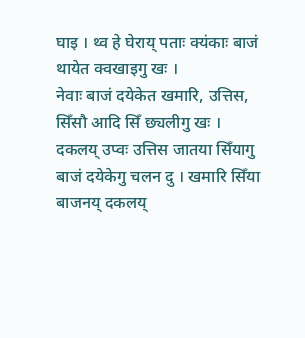घाइ । थ्व हे घेराय् पताः क्यंकाः बाजं थायेत क्वखाइगु खः ।
नेवाः बाजं दयेकेत खमारि, उत्तिस, सिँसौ आदि सिँ छ्यलीगु खः । दकलय् उप्वः उत्तिस जातया सिँयागु बाजं दयेकेगु चलन दु । खमारि सिँया बाजनय् दकलय्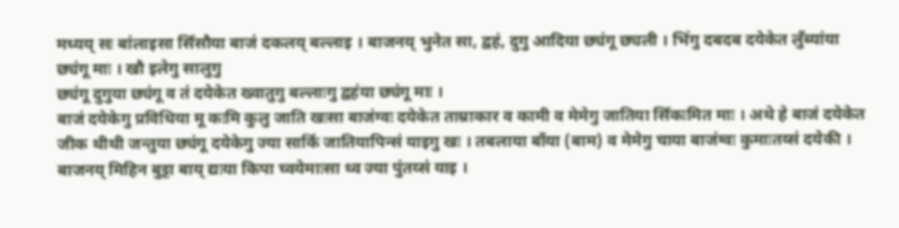मध्यय् सः बांलाइसा सिँसौया बाजं दकलय् बल्लाइ । बाजनय् भुनेत सा, द्वहं, दुगु आदिया छ्यंगू छ्यली । भिंगु दबदब दयेकेत लुँब्यांया छ्यंगू माः । खौ इलेगु सालुगु
छ्यंगू दुगुया छ्यंगू व तं दयेकेत ख्वातुगु बल्लाःगु द्वहंया छ्यंगू माः ।
बाजं दयेकेगु प्रविधिया मू कःमि कुलु जाति खःसा बाजंग्वः दयेकेत ताम्राकार व कामी व मेमेगु जातिया सिँकःमित माः । अथे हे बाजं दयेकेत जीक थीथी जन्तुया छ्यंगू दयेकेगु ज्या सार्कि जातियापिन्सं याइगु खः । तबलाया बाँया (बाम) व मेमेगु चाया बाजंग्वः कुमाःतय्सं दयेकी । बाजनय् मिहिन बुट्टा बाय् द्यःया किपा च्वयेमाःसा थ्व ज्या पुंतय्सं याइ ।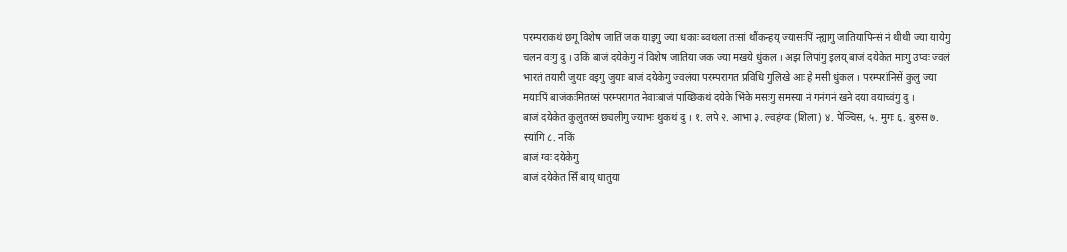परम्पराकथं छगू विशेष जातिं जक याइगु ज्या धकाः ब्वथला तःसां थौंकन्हय् ज्यासःपिं न्ह्यागु जातियापिन्सं नं थीथी ज्या यायेगु चलन वःगु दु । उकिं बाजं दयेकेगु नं विशेष जातिया जक ज्या मखये धुंकल । अझ लिपांगु इलय् बाजं दयेकेत माःगु उप्वः ज्वलं भारतं तयारी जुयाः वइगु जुयाः बाजं दयेकेगु ज्वलंया परम्परागत प्रविधि गुलिखे आः हे मसी धुंकल । परम्परांनिसें कुलु ज्या मयाःपिं बाजंकःमितय्सं परम्परागत नेवाःबाजं पाय्छिकथं दयेके भिंके मसःगु समस्या नं गनंगनं खने दया वयाच्वंगु दु ।
बाजं दयेकेत कुलुतय्सं छ्यलीगु ज्याभः थुकथं दु । १. लपे २. आभा ३. ल्वहंग्वः (शिला) ४. पेञ्चिस, ५. मुगः ६. बुरुस ७. स्यांगि ८. नकिं
बाजं ग्वः दयेकेगु
बाजं दयेकेत सिँ बाय् धातुया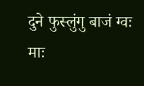दुने फुस्लुंगु बाजं ग्वः माः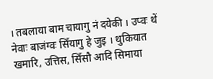। तबलाया बाम चायागु नं दयेकी । उप्वः थें नेवाः बाजंग्वः सिँयागु हे जुइ । थुकियात खमारि, उत्तिस, सिँसौ आदि सिमाया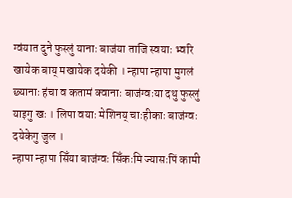ग्वंयात दुने फुस्लुं यानाः बाजंया ताजि स्वयाः भ्वरि खायेक बाय् मखायेक दयेकी । न्हापा न्हापा मुगलं छ्यानाः हंचा व कतामं क्वानाः बाजंग्वःया दथु फुस्लुं याइगु खः । लिपा वयाः मेशिनय् चाःहीकाः बाजंग्वः दयेकेगु जुल ।
न्हापा न्हापा सिँया बाजंग्वः सिँकःमि ज्यासःपिं कामी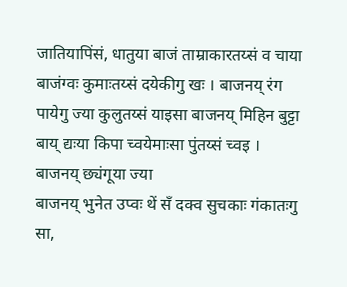जातियापिंसं, धातुया बाजं ताम्राकारतय्सं व चाया बाजंग्वः कुमाःतय्सं दयेकीगु खः । बाजनय् रंग पायेगु ज्या कुलुतय्सं याइसा बाजनय् मिहिन बुट्टा बाय् द्यःया किपा च्वयेमाःसा पुंतय्सं च्वइ ।
बाजनय् छ्यंगूया ज्या
बाजनय् भुनेत उप्वः थें सँ दक्व सुचकाः गंकातःगु सा,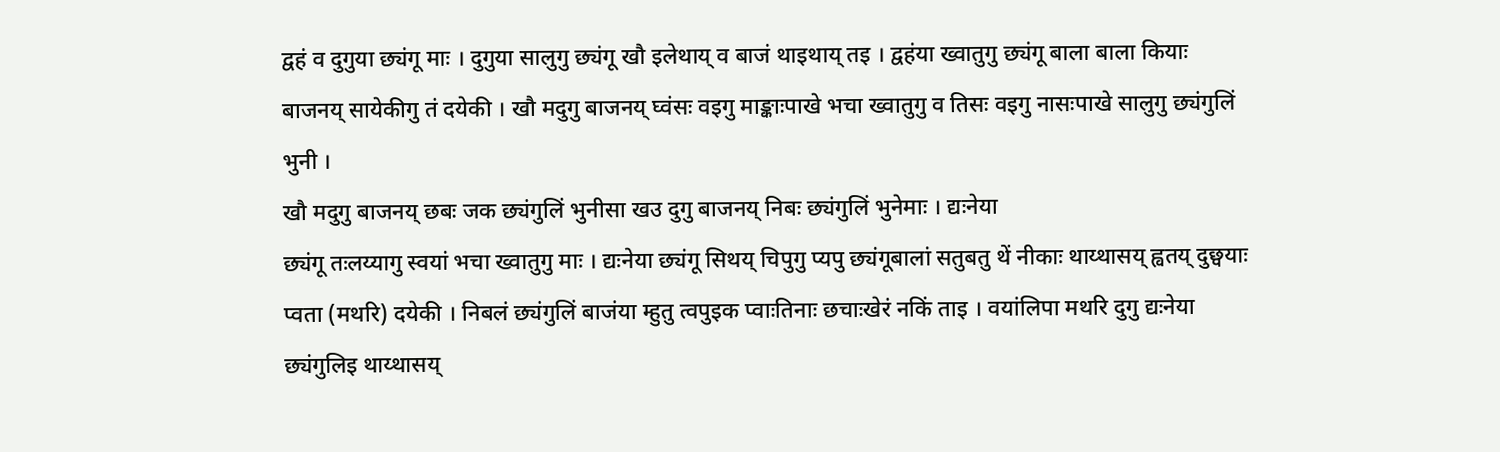द्वहं व दुगुया छ्यंगू माः । दुगुया सालुगु छ्यंगू खौ इलेथाय् व बाजं थाइथाय् तइ । द्वहंया ख्वातुगु छ्यंगू बाला बाला कियाः बाजनय् सायेकीगु तं दयेकी । खौ मदुगु बाजनय् घ्वंसः वइगु माङ्काःपाखे भचा ख्वातुगु व तिसः वइगु नासःपाखे सालुगु छ्यंगुलिं भुनी ।
खौ मदुगु बाजनय् छबः जक छ्यंगुलिं भुनीसा खउ दुगु बाजनय् निबः छ्यंगुलिं भुनेमाः । द्यःनेया
छ्यंगू तःलय्यागु स्वयां भचा ख्वातुगु माः । द्यःनेया छ्यंगू सिथय् चिपुगु प्यपु छ्यंगूबालां सतुबतु थें नीकाः थाय्थासय् ह्वतय् दुछ्वयाः प्वता (मथरि) दयेकी । निबलं छ्यंगुलिं बाजंया म्हुतु त्वपुइक प्वाःतिनाः छचाःखेरं नकिं ताइ । वयांलिपा मथरि दुगु द्यःनेया छ्यंगुलिइ थाय्थासय्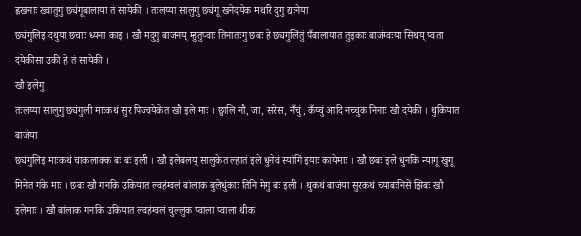ह्वखनाः ख्वातुगु छ्यंगूबालाया तं सायेकी । तःलय्या सालुगु छ्यंगू खनेदयेक मथरि दुगु द्यःनेया
छ्यंगुलिइ दथुया छचाः ध्यना काइ । खौ मदुगु बाजनय् म्हुतुप्वाः तिनातःगु छबः हे छ्यगुलिंतुं पँबालायात तुइकाः बाजंग्वःया सिथय् प्वता दयेकीसा उकी हे तं सायेकी ।
खौ इलेगु
तःलय्या सालुगु छ्यंगुली माःकथं सुर पिज्वयेकेत खौ इले माः । छ्वालि नौ, जा, सरेस, नँचुं, कँय्चुं आदि नच्चुक निनाः खौ दयेकी । थुकियात बाजंया
छ्यंगुलिइ माःकथं चाकलाक्क बः बः इली । खौ इलेबलय् सालुकेत ल्हातं इले धुनेवं स्यांगिं इयाः कायेमाः । खौ छबः इले धुनकि न्यागू खुगू मिनेत गंके माः । छबः खौ गनकि उकियात ल्वहंग्वलं बांलाक बुलेधुंकाः तिनि मेगु बः इली । थुकथं बाजंया सुरकथं च्याबःनिसें झिबः खौ इलेमाः । खौ बांलाक गनकि उकियात ल्वहंग्वलं चुल्लुक प्वाला प्वाला थीक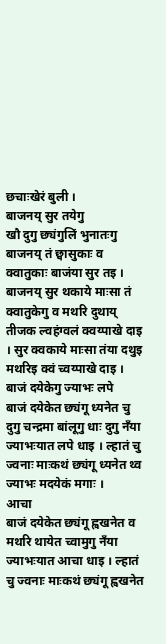छचाःखेरं बुली ।
बाजनय् सुर तयेगु
खौ दुगु छ्यंगुलिं भुनातःगु बाजनय् तं छ्वासुकाः व क्वातुकाः बाजंया सुर तइ । बाजनय् सुर थकाये माःसा तं क्वातुकेगु व मथरि दुथाय् तीजक ल्वहंग्वलं क्वय्पाखे दाइ । सुर क्वकाये माःसा तंया दथुइ मथरिइ क्वं च्वय्पाखे दाइ ।
बाजं दयेकेगु ज्याभः लपे
बाजं दयेकेत छ्यंगू ध्यनेत चु दुगु चन्द्रमा बांलूगु धाः दुगु नँया ज्याभःयात लपे धाइ । ल्हातं चु ज्वनाः माःकथं छ्यंगू ध्यनेत थ्व ज्याभः मदयेकं मगाः ।
आचा
बाजं दयेकेत छ्यंगू ह्वखनेत व मथरि थायेत च्वामुगु नँया ज्याभःयात आचा धाइ । ल्हातं चु ज्वनाः माःकथं छ्यंगू ह्वखनेत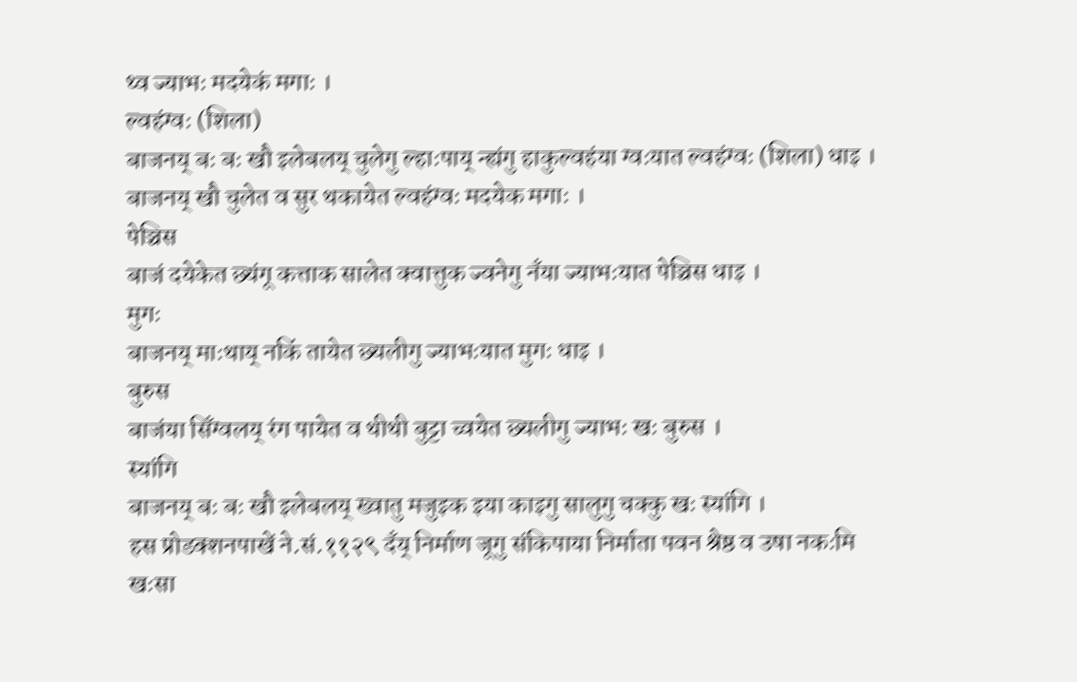थ्व ज्याभः मदयेकं मगाः ।
ल्वहंग्वः (शिला)
बाजनय् बः बः खौ इलेबलय् चुलेगु ल्हाःपाय् न्ह्यंगु हाकुल्वहंया ग्वःयात ल्वहंग्वः (शिला) धाइ । बाजनय् खौ चुलेत व सुर थकायेत ल्वहंग्वः मदयेक मगाः ।
पेञ्चिस
बाजं दयेकेत छ्यंगू कत्ताक सालेत क्वात्तुक ज्वनेगु नँया ज्याभःयात पेञ्चिस धाइ ।
मुगः
बाजनय् माःथाय् नकिं तायेत छ्यलीगु ज्याभःयात मुगः धाइ ।
बुरुस
बाजंया सिँग्वलय् रंग पायेत व थीथी बुट्टा च्वयेत छ्यलीगु ज्याभः खः बुरुस ।
स्यांगि
बाजनय् बः बः खौ इलेबलय् ख्वातु मजुइक इया काइगु सालुगु चक्कु खः स्यांगि ।
हस प्रोडक्शनपाखें ने.सं.११२९ दँय् निर्माण जूगु संकिपाया निर्माता पवन श्रेष्ठ व उषा नकःमि खःसा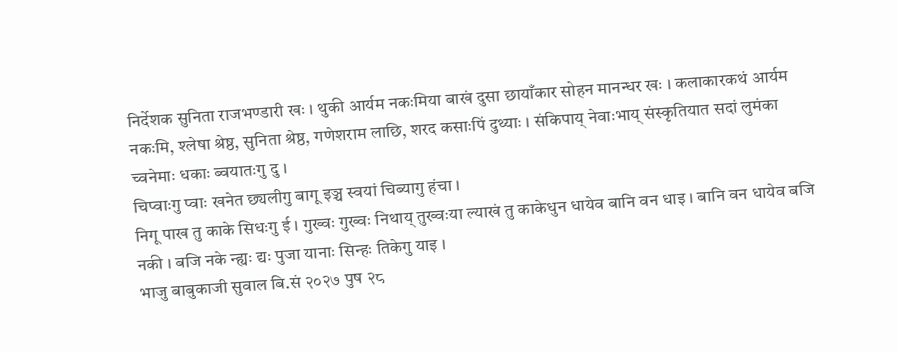निर्देशक सुनिता राजभण्डारी खः । थुकी आर्यम नकःमिया बाखं दुसा छायाँकार सोहन मानन्धर खः । कलाकारकथं आर्यम नकःमि, श्लेषा श्रेष्ठ, सुनिता श्रेष्ठ, गणेशराम लाछि, शरद कसाःपिं दुथ्याः । संकिपाय् नेवाःभाय् संस्कृतियात सदां लुमंका च्वनेमाः धकाः ब्वयातःगु दु ।
चिप्वाःगु प्वाः खनेत छ्यलीगु बागू इञ्च स्वयां चिब्यागु हंचा ।
निगू पाख तु काके सिधःगु ई । गुख्वः गुख्वः निथाय् तुख्वःया ल्याखं तु काकेधुन धायेव बानि वन धाइ । बानि वन धायेव बजि नकी । बजि नके न्ह्यः द्यः पुजा यानाः सिन्हः तिकेगु याइ ।
भाजु बाबुकाजी सुवाल बि.सं २०२७ पुष २८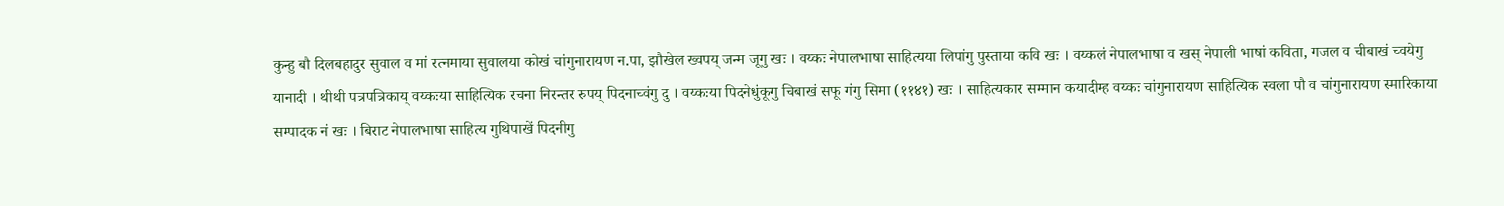कुन्हु बौ दिलबहादुर सुवाल व मां रत्नमाया सुवालया कोखं चांगुनारायण न.पा, झौखेल ख्वपय् जन्म जूगु खः । वय्कः नेपालभाषा साहित्यया लिपांगु पुस्ताया कवि खः । वय्कलं नेपालभाषा व खस् नेपाली भाषां कविता, गजल व चीबाखं च्वयेगु यानादी । थीथी पत्रपत्रिकाय् वय्कःया साहित्यिक रचना निरन्तर रुपय् पिदनाच्वंगु दु । वय्कःया पिदनेधुंकूगु चिबाखं सफू गंगु सिमा (११४१) खः । साहित्यकार सम्मान कयादीम्ह वय्कः चांगुनारायण साहित्यिक स्वला पौ व चांगुनारायण स्मारिकाया सम्पादक नं खः । बिराट नेपालभाषा साहित्य गुथिपाखें पिदनीगु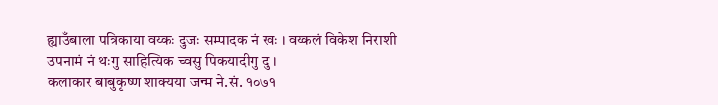ह्याउँबाला पत्रिकाया वय्कः दुजः सम्पादक नं खः । वय्कलं विकेश निराशी उपनामं नं थःगु साहित्यिक च्वसु पिकयादीगु दु ।
कलाकार बाबुकृष्ण शाक्यया जन्म ने.सं. १०७१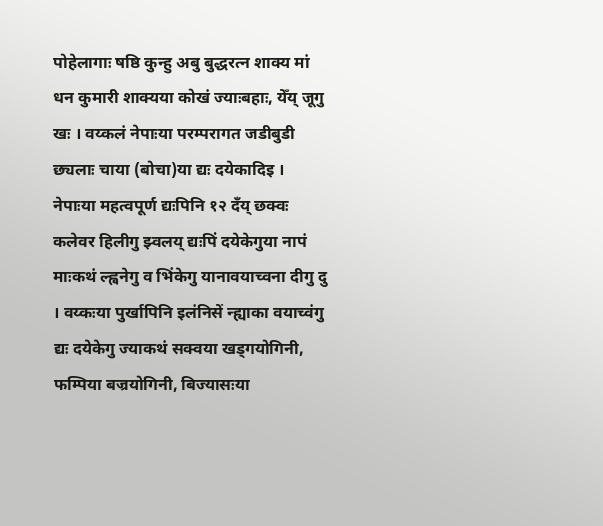पोहेलागाः षष्ठि कुन्हु अबु बुद्धरत्न शाक्य मां धन कुमारी शाक्यया कोखं ज्याःबहाः, येँय् जूगु खः । वय्कलं नेपाःया परम्परागत जडीबुडी छ्यलाः चाया (बोचा)या द्यः दयेकादिइ । नेपाःया महत्वपूर्ण द्यःपिनि १२ दँय् छक्वः कलेवर हिलीगु झ्वलय् द्यःपिं दयेकेगुया नापं माःकथं ल्ह्वनेगु व भिंकेगु यानावयाच्वना दीगु दु । वय्कःया पुर्खापिनि इलंनिसें न्ह्याका वयाच्वंगु द्यः दयेकेगु ज्याकथं सक्वया खड्गयोगिनी, फम्पिया बज्रयोगिनी, बिज्यासःया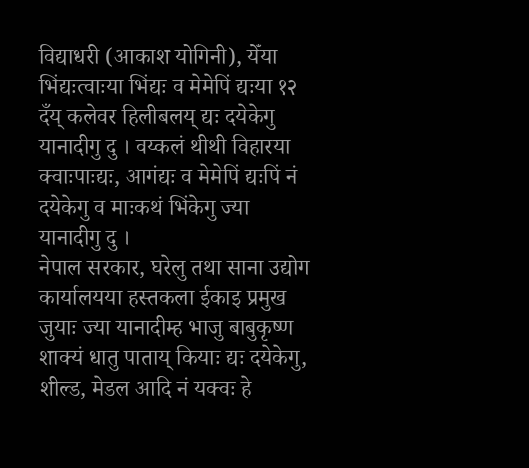विद्याधरी (आकाश योगिनी), येँया भिंद्यःत्वाःया भिंद्यः व मेमेपिं द्यःया १२ दँय् कलेवर हिलीबलय् द्यः दयेकेगु यानादीगु दु । वय्कलं थीथी विहारया क्वाःपाःद्यः, आगंद्यः व मेमेपिं द्यःपिं नं दयेकेगु व माःकथं भिंकेगु ज्या यानादीगु दु ।
नेपाल सरकार, घरेलु तथा साना उद्योग कार्यालयया हस्तकला ईकाइ प्रमुख जुयाः ज्या यानादीम्ह भाजु बाबुकृष्ण शाक्यं धातु पाताय् कियाः द्यः दयेकेगु, शील्ड, मेडल आदि नं यक्वः हे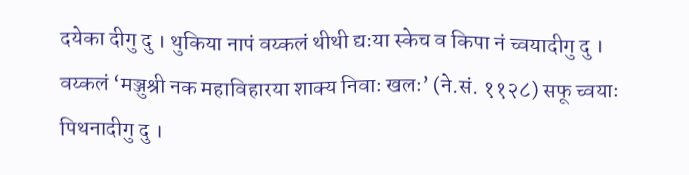दयेका दीगु दु । थुकिया नापं वय्कलं थीथी द्यःया स्केच व किपा नं च्वयादीगु दु । वय्कलं ‘मञ्जुश्री नक महाविहारया शाक्य निवाः खलः’ (ने.सं. ११२८) सफू च्वयाः पिथनादीगु दु ।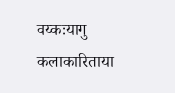वय्कःयागु कलाकारिताया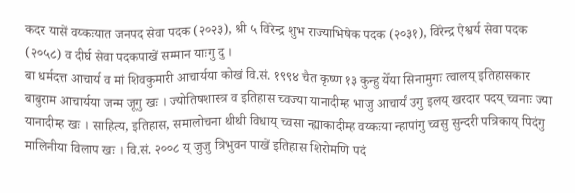कदर यासें वय्कःयात जनपद सेवा पदक (२०२३), श्री ५ विरेन्द्र शुभ राज्याभिषेक पदक (२०३१), विरेन्द्र ऐश्वर्य सेवा पदक (२०५८) व दीर्घ सेवा पदकपाखें सम्मान याःगु दु ।
बा धर्मदत्त आचार्य व मां शिवकुमारी आचार्यया कोखं वि.सं. १९९४ चैत कृष्ण १३ कुन्हु येँया सिनामुगः त्वालय् इतिहासकार बाबुराम आचार्यया जन्म जूगु खः । ज्योतिषशास्त्र व इतिहास च्वज्या यानादीम्ह भाजु आचार्यं उगु इलय् खरदार पदय् च्वनाः ज्या यानादीम्ह खः । साहित्य, इतिहास, समालोचना थीथी विधाय् च्वसा न्ह्याकादीम्ह वय्कःया न्हापांगु च्वसु सुन्दरी पत्रिकाय् पिदंगु मालिनीया विलाप खः । वि.सं. २००८ य् जुजु त्रिभुवन पाखें इतिहास शिरोमणि पदं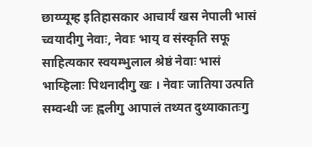छाय्प्यूम्ह इतिहासकार आचार्यं खस नेपाली भासं च्वयादीगु नेवाः, नेवाः भाय् व संस्कृति सफू साहित्यकार स्वयम्भुलाल श्रेष्ठं नेवाः भासं भाय्हिलाः पिथनादीगु खः । नेवाः जातिया उत्पति सम्वन्धी जः ह्वलीगु आपालं तथ्यत दुथ्याकातःगु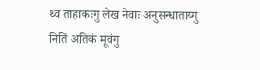थ्व ताहाकःगु लेख नेवाः अनुसन्धाताय्गु नितिं अतिकं मूवंगु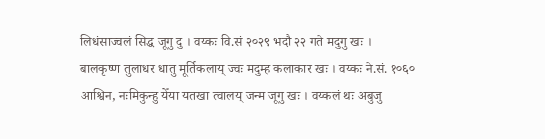लिधंसाज्वलं सिद्ध जूगु दु । वय्कः वि.सं २०२९ भदौ २२ गते मदुगु खः ।
बालकृष्ण तुलाधर धातु मूर्तिकलाय् ज्वः मदुम्ह कलाकार खः । वय्कः ने.सं. १०६० आश्विन, नःमिकुन्हु येँया यतखा त्वालय् जन्म जूगु खः । वय्कलं थः अबुजु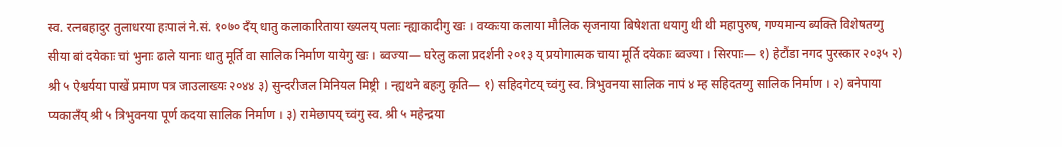स्व. रत्नबहादुर तुलाधरया हःपालं ने.सं. १०७० दँय् धातु कलाकारिताया ख्यलय् पलाः न्ह्याकादीगु खः । वय्कःया कलाया मौलिक सृजनाया बिषेशता धयागु थी थी महापुरुष, गण्यमान्य ब्यक्ति विशेषतय्गु सीया बां दयेकाः चां भुनाः ढाले यानाः धातु मूर्ति वा सालिक निर्माण यायेगु खः । ब्वज्या— घरेलु कला प्रदर्शनी २०१३ य् प्रयोगात्मक चाया मूर्ति दयेकाः ब्वज्या । सिरपाः— १) हेटौंडा नगद पुरस्कार २०३५ २) श्री ५ ऐश्वर्यया पाखें प्रमाण पत्र जाउलाख्यः २०४४ ३) सुन्दरीजल मिनियल मिष्ट्री । न्ह्यथने बहःगु कृति— १) सहिदगेटय् च्वंगु स्व. त्रिभुवनया सालिक नापं ४ म्ह सहिदतय्गु सालिक निर्माण । २) बनेपाया प्यकालँय् श्री ५ त्रिभुवनया पूर्ण कदया सालिक निर्माण । ३) रामेछापय् च्वंगु स्व. श्री ५ महेन्द्रया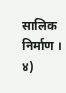सालिक निर्माण । ४)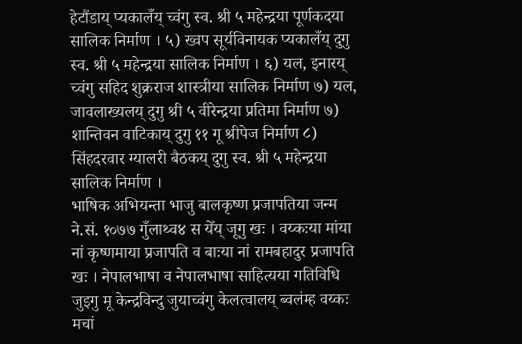हेटौंडाय् प्यकालँय् च्वंगु स्व. श्री ५ महेन्द्रया पूर्णकदया सालिक निर्माण । ५) ख्वप सूर्यविनायक प्यकालँय् दुगु स्व. श्री ५ महेन्द्रया सालिक निर्माण । ६) यल, इनारय् च्वंगु सहिद शुक्रराज शास्त्रीया सालिक निर्माण ७) यल, जावलाख्यलय् दुगु श्री ५ वीरेन्द्रया प्रतिमा निर्माण ७) शान्तिवन वाटिकाय् दुगु ११ गू श्रीपेज निर्माण ८) सिंहदरवार ग्यालरी बैठकय् दुगु स्व. श्री ५ महेन्द्रया सालिक निर्माण ।
भाषिक अभियन्ता भाजु बालकृष्ण प्रजापतिया जन्म ने.सं. १०७७ गुँलाथ्व४ स येँय् जूगु खः । वय्कःया मांया नां कृष्णमाया प्रजापति व बाःया नां रामबहादुर प्रजापति खः । नेपालभाषा व नेपालभाषा साहित्यया गतिविधि जुइगु मू केन्द्रविन्दु जुयाच्वंगु केलत्वालय् ब्वलंम्ह वय्कः मचां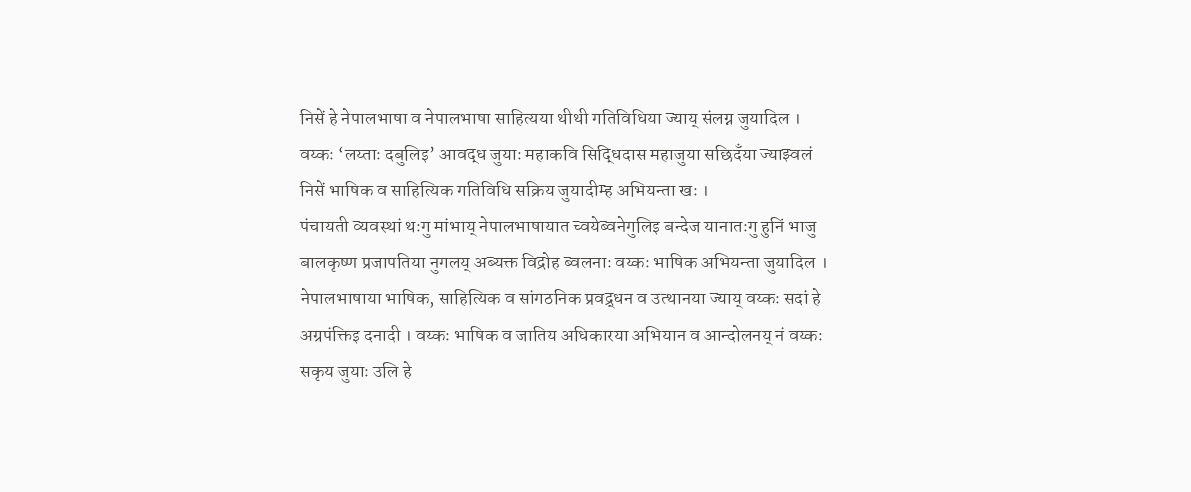निसें हे नेपालभाषा व नेपालभाषा साहित्यया थीथी गतिविधिया ज्याय् संलग्न जुयादिल । वय्कः ‘लय्ताः दबुलिइ’ आवद्ध जुयाः महाकवि सिद्धिदास महाजुया सछिदँया ज्याझ्वलं निसें भाषिक व साहित्यिक गतिविधि सक्रिय जुयादीम्ह अभियन्ता खः ।
पंचायती व्यवस्थां थःगु मांभाय् नेपालभाषायात च्वयेब्वनेगुलिइ बन्देज यानातःगु हुनिं भाजु बालकृष्ण प्रजापतिया नुगलय् अब्यक्त विद्रोह ब्वलनाः वय्कः भाषिक अभियन्ता जुयादिल । नेपालभाषाया भाषिक, साहित्यिक व सांगठनिक प्रवद्र्धन व उत्थानया ज्याय् वय्कः सदां हे अग्रपंक्तिइ दनादी । वय्कः भाषिक व जातिय अधिकारया अभियान व आन्दोलनय् नं वय्कः सकृय जुयाः उलि हे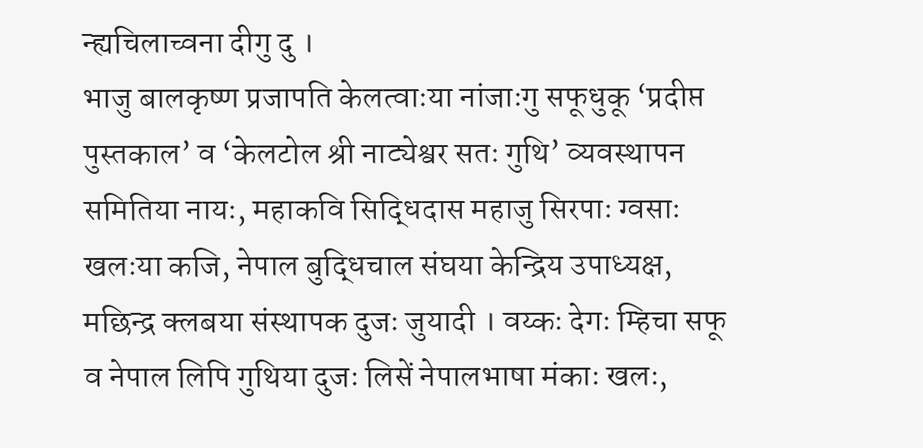न्ह्यचिलाच्वना दीगु दु ।
भाजु बालकृष्ण प्रजापति केलत्वाःया नांजाःगु सफूधुकू ‘प्रदीप्त पुस्तकाल’ व ‘केलटोल श्री नाट्येश्वर सतः गुथि’ व्यवस्थापन समितिया नायः, महाकवि सिद्धिदास महाजु सिरपाः ग्वसाः खलःया कजि, नेपाल बुद्धिचाल संघया केन्द्रिय उपाध्यक्ष, मछिन्द्र क्लबया संस्थापक दुजः जुयादी । वय्कः देगः म्हिचा सफू व नेपाल लिपि गुथिया दुजः लिसें नेपालभाषा मंकाः खलः,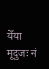येँया मूदुजः नं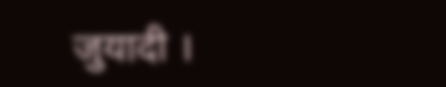जुयादी ।